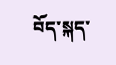བོད་སྐད་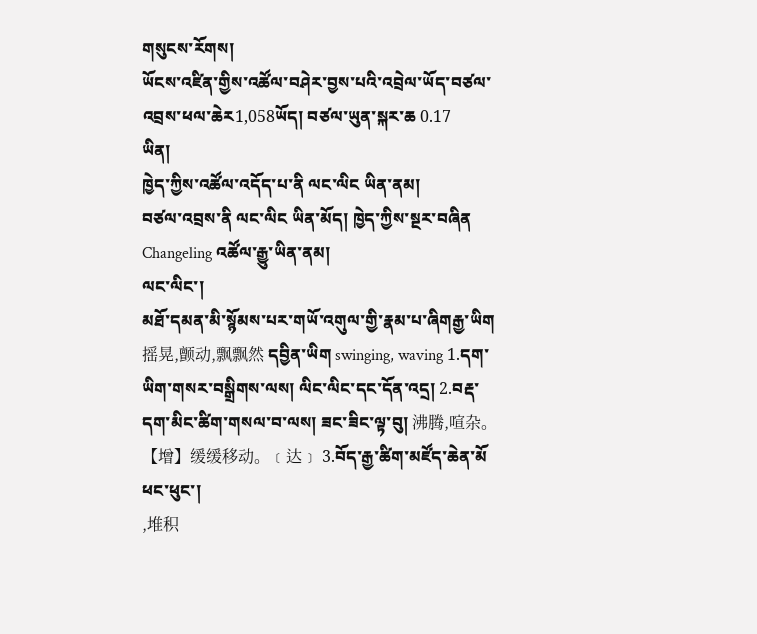གསུངས་རོགས།
ཡོངས་འཛིན་གྱིས་འཚོལ་བཤེར་བྱས་པའི་འབྲེལ་ཡོད་བཙལ་འབྲས་ཕལ་ཆེར1,058ཡོད། བཙལ་ཡུན་སྐར་ཆ 0.17
ཡིན།
ཁྱེད་ཀྱིས་འཚོལ་འདོད་པ་ནི ལང་ལིང ཡིན་ནམ།
བཙལ་འབྲས་ནི ལང་ལིང ཡིན་མོད། ཁྱེད་ཀྱིས་སྔར་བཞིན Changeling འཚོལ་རྒྱུ་ཡིན་ནམ།
ལང་ལིང་།
མཐོ་དམན་མི་སྙོམས་པར་གཡོ་འགུལ་གྱི་རྣམ་པ་ཞིགརྒྱ་ཡིག 摇晃,颤动,飘飘然 དབྱིན་ཡིག swinging, waving 1.དག་ཡིག་གསར་བསྒྲིགས་ལས། ལིང་ལིང་དང་དོན་འདྲ། 2.བརྡ་དག་མིང་ཚིག་གསལ་བ་ལས། ཟང་ཟིང་ལྟ་བུ། 沸腾,喧杂。【增】缓缓移动。﹝达﹞ 3.བོད་རྒྱ་ཚིག་མཛོད་ཆེན་མོ
ཕང་ཕུང་།
,堆积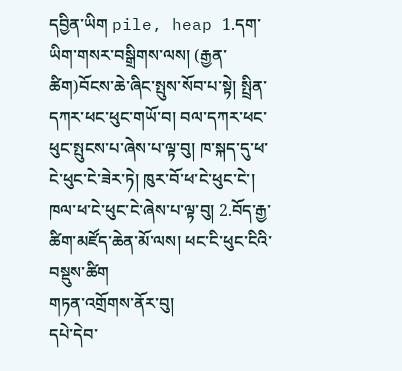དབྱིན་ཡིག pile, heap 1.དག་ཡིག་གསར་བསྒྲིགས་ལས། (རྒྱན་ཚིག)བོངས་ཆེ་ཞིང་སྤུས་སོབ་པ་སྟེ། སྤྲིན་དཀར་ཕང་ཕུང་གཡོ་བ། བལ་དཀར་ཕང་ཕུང་སྤུངས་པ་ཞེས་པ་ལྟ་བུ། ཁ་སྐད་དུ་ཕ་ངེ་ཕུང་ངེ་ཟེར་ཏེ། ཁུར་བོ་ཕ་ངེ་ཕུང་ངེ་། ཁལ་ཕ་ངེ་ཕུང་ངེ་ཞེས་པ་ལྟ་བུ། 2.བོད་རྒྱ་ཚིག་མཛོད་ཆེན་མོ་ལས། ཕང་ངི་ཕུང་ངིའི་བསྡུས་ཚིག
གཏན་འགྲོགས་ནོར་བུ།
དཔེ་དེབ་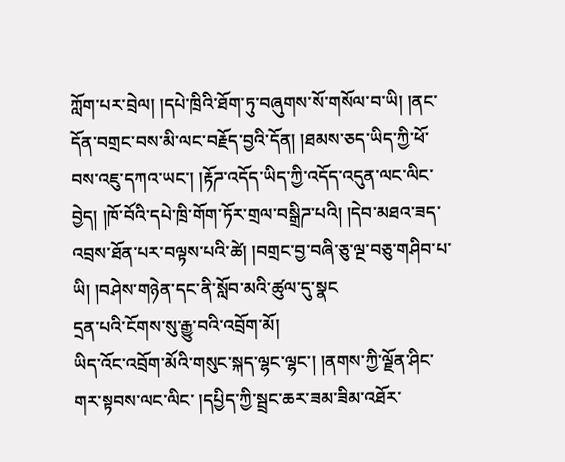ཀློག་པར་བྲེལ། །དཔེ་ཁྲིའི་ཐོག་ཏུ་བཞུགས་སོ་གསོལ་བ་ཡི། །ནང་དོན་བགྲང་བས་མི་ལང་བརྗོད་བྱའི་དོན། །ཐམས་ཅད་ཡིད་ཀྱི་ཕོ་བས་འཇུ་དཀའ་ཡང་། །རྟོཌ་འདོད་ཡིད་ཀྱི་འདོད་འདུན་ལང་ལིང་བྱེད། །ཁོ་བོའི་དཔེ་ཁྲི་གོག་ཏོར་གྲལ་བསྒྲིཌ་པའི། །དེབ་མཐའ་ཟད་འབྲས་ཐོན་པར་བལྟས་པའི་ཚེ། །བགྲང་བྱ་བཞི་ཅུ་ལྔ་བཅུ་གཤིབ་པ་ཡི། །བཤེས་གཉེན་དང་ནི་སློབ་མའི་ཚུལ་དུ་སྣང
དྲན་པའི་ངོགས་སུ་རྒྱུ་བའི་འབྲོག་མོ།
ཡིད་འོང་འབྲོག་མོའི་གསུང་སྐད་ལྷང་ལྷང་། །ནགས་ཀྱི་ལྗོན་ཤིང་གར་སྟབས་ལང་ལིང་ །དཔྱིད་ཀྱི་སྦྲང་ཆར་ཟམ་ཟིམ་འཐོར་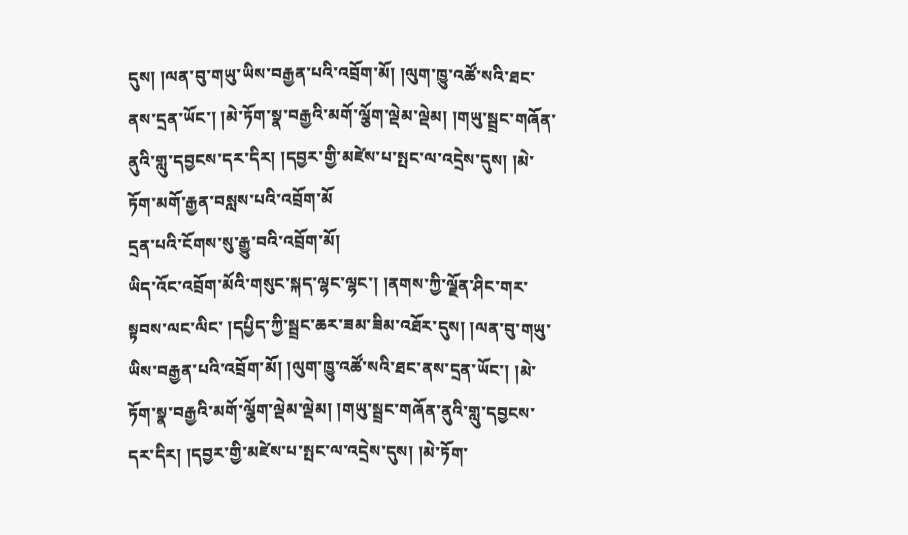དུས། །ལན་བུ་གཡུ་ཡིས་བརྒྱན་པའི་འབྲོག་མོ། །ལུག་ཁྱུ་འཚོ་སའི་ཐང་ནས་དྲན་ཡོང་། །མེ་ཏོག་སྣ་བརྒྱའི་མགོ་ལྕོག་ལྡེམ་ལྡེམ། །གཡུ་སྦྲང་གཞོན་ནུའི་གླུ་དབྱངས་དར་དིར། །དབྱར་གྱི་མཛེས་པ་སྤང་ལ་འདྲེས་དུས། །མེ་ཏོག་མགོ་རྒྱན་བསླས་པའི་འབྲོག་མོ
དྲན་པའི་ངོགས་སུ་རྒྱུ་བའི་འབྲོག་མོ།
ཡིད་འོང་འབྲོག་མོའི་གསུང་སྐད་ལྷང་ལྷང་། །ནགས་ཀྱི་ལྗོན་ཤིང་གར་སྟབས་ལང་ལིང་ །དཔྱིད་ཀྱི་སྦྲང་ཆར་ཟམ་ཟིམ་འཐོར་དུས། །ལན་བུ་གཡུ་ཡིས་བརྒྱན་པའི་འབྲོག་མོ། །ལུག་ཁྱུ་འཚོ་སའི་ཐང་ནས་དྲན་ཡོང་། །མེ་ཏོག་སྣ་བརྒྱའི་མགོ་ལྕོག་ལྡེམ་ལྡེམ། །གཡུ་སྦྲང་གཞོན་ནུའི་གླུ་དབྱངས་དར་དིར། །དབྱར་གྱི་མཛེས་པ་སྤང་ལ་འདྲེས་དུས། །མེ་ཏོག་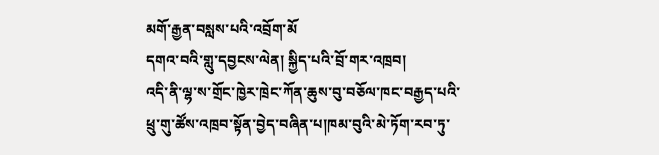མགོ་རྒྱན་བསླས་པའི་འབྲོག་མོ
དགའ་བའི་གླུ་དབྱངས་ལེན། སྐྱིད་པའི་བྲོ་གར་འཁྲབ།
འདི་ནི་ལྷ་ས་གྲོང་ཁྱེར་ཁྲེང་ཀོན་ཆུས་བུ་བཅོལ་ཁང་བརྒྱད་པའི་ཕྲུ་གུ་ཚོས་འཁྲབ་སྟོན་བྱེད་བཞིན་པ།ཁམ་བུའི་མེ་ཏོག་རབ་ཏུ་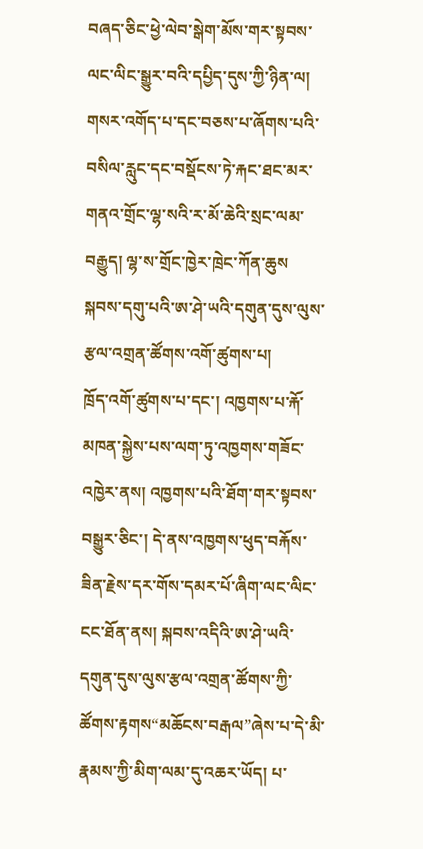བཞད་ཅིང་ཕྱེ་ལེབ་སྒེག་མོས་གར་སྟབས་ལང་ལིང་སྒྱུར་བའི་དཔྱིད་དུས་ཀྱི་ཉིན་ལ། གསར་འགོད་པ་དང་བཅས་པ་ཞོགས་པའི་བསིལ་རླུང་དང་བསྡོངས་ཏེ་རྐང་ཐང་མར་གནའ་གྲོང་ལྷ་སའི་ར་མོ་ཆེའི་སྲང་ལམ་བརྒྱུད། ལྷ་ས་གྲོང་ཁྱེར་ཁྲེང་ཀོན་ཆུས
སྐབས་དགུ་པའི་ཨ་ཤེ་ཡའི་དགུན་དུས་ལུས་རྩལ་འགྲན་ཚོགས་འགོ་ཚུགས་པ།
ཁྲོད་འགོ་ཚུགས་པ་དང་། འཁྱགས་པ་རྐོ་མཁན་སྐྱེས་པས་ལག་ཏུ་འཁྱགས་གཟོང་འཁྱེར་ནས། འཁྱགས་པའི་ཐོག་གར་སྟབས་བསྒྱུར་ཅིང་། དེ་ནས་འཁྱགས་ཕུད་བརྐོས་ཟིན་རྗེས་དར་གོས་དམར་པོ་ཞིག་ལང་ལིང་ངང་ཐོན་ནས། སྐབས་འདིའི་ཨ་ཤེ་ཡའི་དགུན་དུས་ལུས་རྩལ་འགྲན་ཚོགས་ཀྱི་ཚོགས་རྟགས“མཆོངས་བརྒལ”ཞེས་པ་དེ་མི་རྣམས་ཀྱི་མིག་ལམ་དུ་འཆར་ཡོད། པ་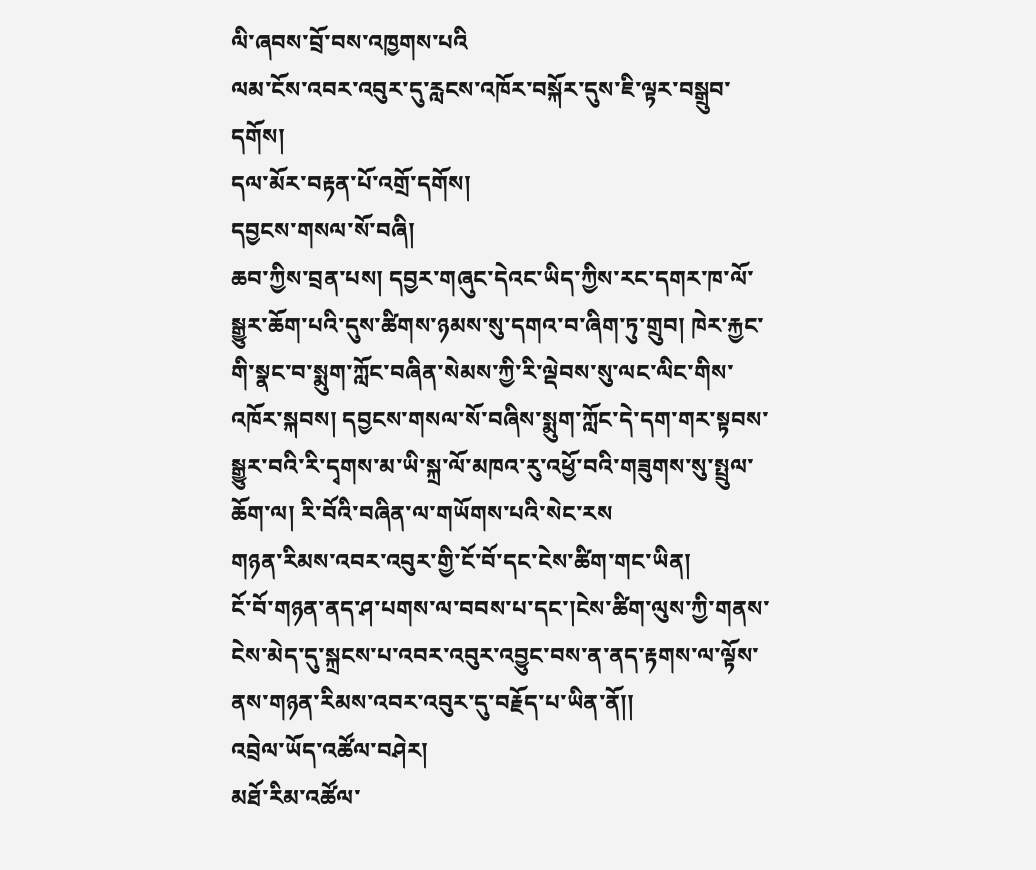ལི་ཞབས་བྲོ་བས་འཁྱགས་པའི
ལམ་ངོས་འབར་འབུར་དུ་རླངས་འཁོར་བསྐོར་དུས་ཇི་ལྟར་བསྒྲུབ་དགོས།
དལ་མོར་བརྟན་པོ་འགྲོ་དགོས།
དབྱངས་གསལ་སོ་བཞི།
ཆབ་ཀྱིས་བྲན་པས། དབྱར་གཞུང་དེའང་ཡིད་ཀྱིས་རང་དགར་ཁ་ལོ་སྒྱུར་ཆོག་པའི་དུས་ཚིགས་ཉམས་སུ་དགའ་བ་ཞིག་ཏུ་གྲུབ། ཁེར་རྐྱང་གི་སྣང་བ་སྨུག་ཀློང་བཞིན་སེམས་ཀྱི་རི་ལྡེབས་སུ་ལང་ལིང་གིས་འཁོར་སྐབས། དབྱངས་གསལ་སོ་བཞིས་སྨུག་ཀློང་དེ་དག་གར་སྟབས་སྒྱུར་བའི་རི་དྭགས་མ་ཡི་སྐྲ་ལོ་མཁའ་རུ་འཕྱོ་བའི་གཟུགས་སུ་སྤྲུལ་ཆོག་ལ། རི་བོའི་བཞིན་ལ་གཡོགས་པའི་སེང་རས
གཉན་རིམས་འབར་འབུར་གྱི་ངོ་བོ་དང་ངེས་ཚིག་གང་ཡིན།
ངོ་བོ་གཉན་ནད་ཤ་པགས་ལ་བབས་པ་དང་།ངེས་ཚིག་ལུས་ཀྱི་གནས་ངེས་མེད་དུ་སྐྲངས་པ་འབར་འབུར་འབྱུང་བས་ན་ནད་རྟགས་ལ་ལྟོས་ནས་གཉན་རིམས་འབར་འབུར་དུ་བརྗོད་པ་ཡིན་ནོ།།
འབྲེལ་ཡོད་འཚོལ་བཤེར།
མཐོ་རིམ་འཚོལ་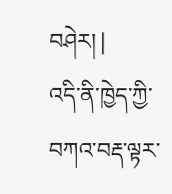བཤེར། |
འདི་ནི་ཁྱེད་ཀྱི་བཀའ་བརྡ་ལྟར་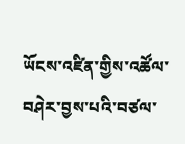ཡོངས་འཛིན་གྱིས་འཚོལ་བཤེར་བྱས་པའི་བཙལ་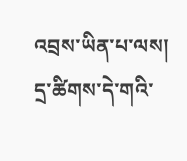འབྲས་ཡིན་པ་ལས། དྲ་ཚིགས་དེ་གའི་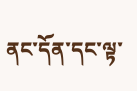ནང་དོན་དང་ལྟ་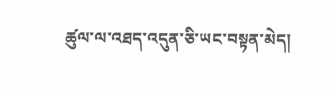ཚུལ་ལ་འཐད་འདུན་ཅི་ཡང་བསྟན་མེད།